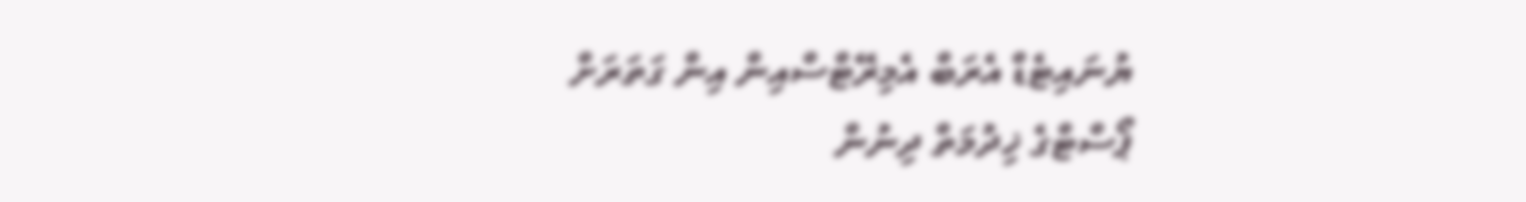ޔުނައިޓެޑް އެރަބް އެމިރޭޓްސްއިން އިން ގަތަރަށް ޕޯސްޓްގެ ޚިދުމަތް ދިނުން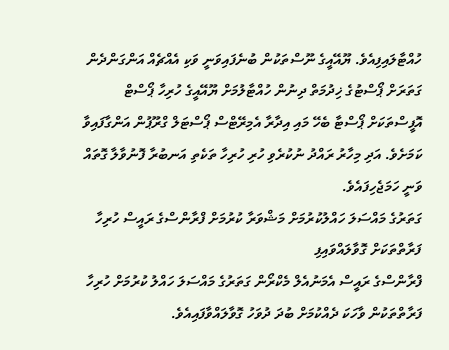ހުއްޓާލައިފިއެވެ. ޔޫއޭއީގެ ނޫސްތަކުން ބުނެފައިވަނީ ވަކި އެއްޗެއް އަންގަންދެން ގަތަރަށް ޕޯސްޓުގެ ޚިދުމަތް ދިނުން ހުއްޓާލުމަށް ޔޫއޭއީގެ ހުރިހާ ޕޯސްޓް އޮފީސްތަކަށް ޕޯސްޓާ ބެހޭ މައި އިދާރާ އެމިރޭޓްސް ޕޯސްޓަލް ގްރޫޕުން އަންގާފައިވާ ކަމަށެވެ. އަދި މިހާރު ރައްދު ނުކުރެވި ހުރި ހުރިހާ ތަކެތި އަނބުރާ ފޮނުވާލާ ގޮތައް ވަނީ ހަމަޖެހިފައެވެ.
ގަތަރުގެ މައްސަލަ ހައްލުކުރުމަށް މަޝްވަރާ ކުރުމަށް ފްރާންސްގެ ރައީސް ހުރިހާ ފަރާތްތަކަށް ގޮވާލައްވައިފި
ފްރާންސްގެ ރައީސް އެމަނުއެލް މެކްރޯން ގަތަރުގެ މައްސަލަ ހައްލު ކުރުމަށް ހުރިހާ ފަރާތްތަކުން ވާހަކަ ދެއްކުމަށް ބުދަ ދުވަހު ގޮވާލައްވާފައިއެވެ.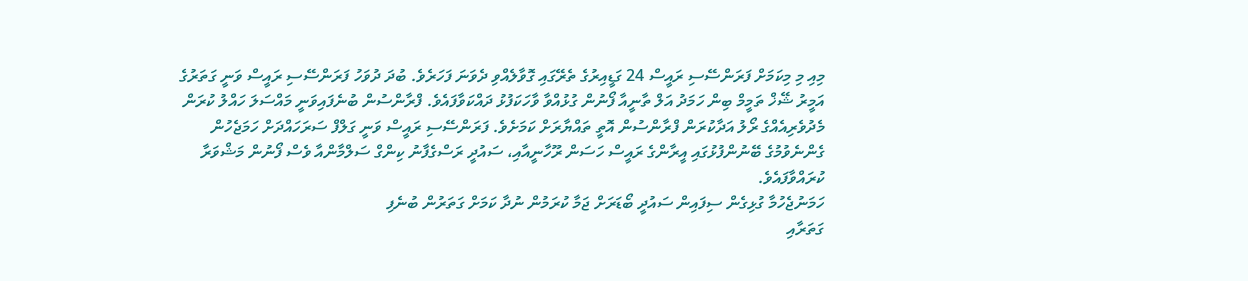މިއި މި މިކަމަށް ފަރަންސޭސި ރައީސް 24 ގަޑީއިރުގެ ތެރޭގައި ގޮވާލެއްވި ދެވަނަ ފަހަރެވެ. ބުދަ ދުވަހު ފަރަންސޭސި ރައީސް ވަނީ ގަތަރުގެ އަމީރު ޝޭޚް ތަމީމް ބިން ހަމަދު އަލް ތާނީއާ ފޯނުން ގުޅުއްވާ ވާހަކަފުޅު ދައްކަވާފައެވެ. ފްރާންސުން ބުނެފައިވަނީ މައްސަލަ ހައްލު ކުރަން މެދުވެރިއެއްގެ ރޯލު އަދާކުރަން ފްރާންސުން އޮތީ ތައްޔާރަށް ކަމަށެވެ. ފަރަންސޭސި ރައީސް ވަނީ ގަލްފް ސަރަހައްދަށް ހަމަޖެހުން ގެންނެވުމުގެ ބޭނުންފުޅުގައި އީރާންގެ ރައީސް ހަސަން ރޫހާނީއާއި، ސައުދީ ރަސްގެފާނު ކިންގް ސަލްމާންއާ ވެސް ފޯނުން މަޝްވަރާ ކުރައްވާފައެވެ.
ހަމަނުޖެހުމާ ގުޅިގެން ސިފައިން ސައުދީ ބޯޑަރަށް ޖަމާ ކުރަމުން ނުދާ ކަމަށް ގަތަރުން ބުނެފި
ގަތަރާއި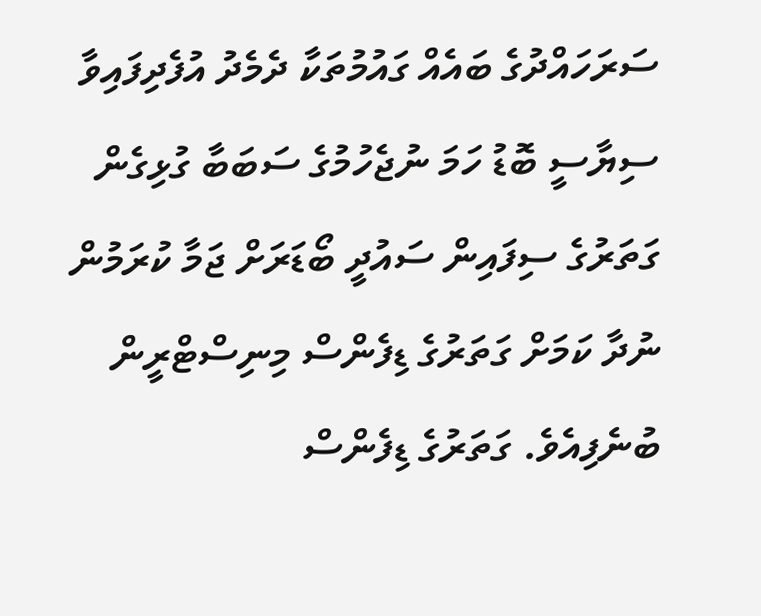ސަރަހައްދުގެ ބައެއް ގައުމުތަކާ ދެމެދު އުފެދިފައިވާ ސިޔާސީ ބޮޑު ހަމަ ނުޖެހުމުގެ ސަބަބާ ގުޅިގެން ގަތަރުގެ ސިފައިން ސައުދީ ބޯޑަރަށް ޖަމާ ކުރަމުން ނުދާ ކަމަށް ގަތަރުގެ ޑިފެންސް މިނިސްޓްރީން ބުނެފިއެވެ. ގަތަރުގެ ޑިފެންސް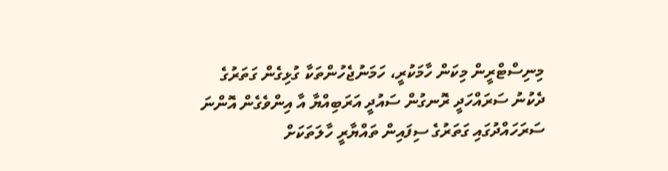މިނިސްޓްރީން މިކަން ހާމަކުރީ، ހަމަނުޖެހުންތަކާ ގުޅިގެން ގަތަރުގެ ދެކުނު ސަރައްހަދީ ރޮނގުން ސައުދީ އަރަބިއްޔާ އާ އިންވެގެން އޮންނަ ސަރަހައްދުގައި ގަތަރުގެ ސިފައިން ތައްޔާރީ ހާލަތަކަށް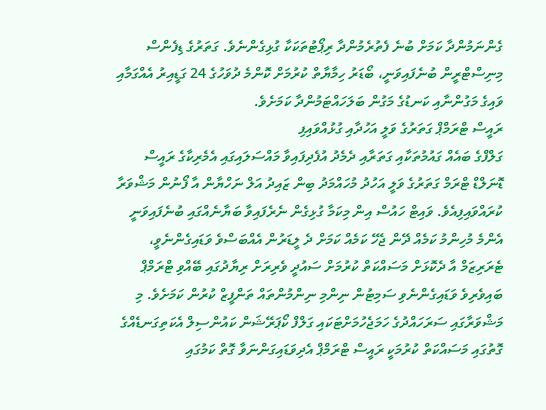ގެންނަމުންދާ ކަމަށް ބުނެ ފެތުރެމުންދާ ރިޕޯޓުތަކަކާ ގުޅިގެންނެވެ. ގަތަރުގެ ޑިފެންސް މިނިސްޓްރީން ބުނެފައިވަނީ، ބޯޑަރު ހިމާޔާތް ކުރުމަށް ކޮންމެ ދުވަހުގެ 24 ގަޑީއިރު އެއްގަމާއި ވައިގެ މަގުންނާއި ކަނޑުގެ މަގުން ބަލަހައްޓަމުންދާ ކަމަށެވެ.
ރައީސް ޓްރަމްޕް ގަތަރުގެ ވަލީ އަހުދާއި ގުޅުއްވައިފި
ގަލްފްގެ ބައެއް ގައުމުތަކާއި ގަތަރާއި ދެމެދު އުފެދިފައިވާ މައްސަލައިގައި އެމެރިކާގެ ރައީސް ޑޮނަލްޑް ޓްރަމް ގަތަރުގެ ވަލީ އަހުދު މުހައްމަދު ބިން ޒައިދު އަލް ނަހްޔާން އާ ފޯނުން މަޝްވަރާ ކުރައްވައިފިއެވެ. ވައިޓް ހައުސް އިން މިކަމާ ގުޅިގެން ނެރެފައިވާ ބަޔާނެއްގައި ބުނެފައިވަނީ އެންމެ މުހިންމު ކަމެއް ދޭން ޖެހޭ ކަމެއް ކަމަށް ދެ ލީޑަރުން އެއްބަސްވެ ވަޑައިގެންނެވީ، ޓެރަރިޒަމް އާ ދެކޮޅަށް މަސައްކަތް ކުރުމަށް ސައުދީ ވެރިރަށް ރިޔާދުގައި ބޭއްވި ޓްރަމްޕް ބައިވެރިވެ ވަޑައިގެންނެވި ސަމިޓުން ނިންމި ނިންމުންތައް ތަންފީޒް ކުރުން ކަމަށެވެ. މި މަޝްވަރާގައި ސަރަހައްދުގެ ހަމަޖެހުމަށްޓަކައި ގަލްފް ކޯޕަރޭޝަން ކައުންސިލް އެކަތިގަނޑެއްގެ ގޮތުގައި މަސައްކަތް ކުރުމަކީ ރައީސް ޓްރަމްޕް އެދިވަޑައިގަންނަވާ ގޮތް ކަމުގައި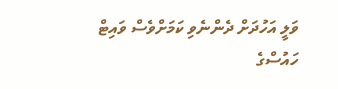ވަލީ އަހުދަށް ދެންނެވި ކަމަށްވެސް ވައިޓް ހައުސްގެ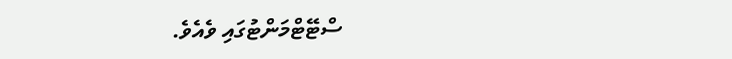ސްޓޭޓްމަންޓުގައި ވެއެވެ.